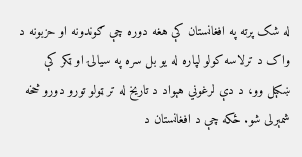له شک پرته په افغانستان کې هغه دوره چې ګوندونه او حزبونه د واک د ترلاسه کولو لپاره له یو بل سره په سیالۍ او ټکر کې ښکېل وو، د دې لرغوني هېواد د تاریخ له تر ټولو تورو دورو څخه شمېرلی شو. ځکه چې د افغانستان د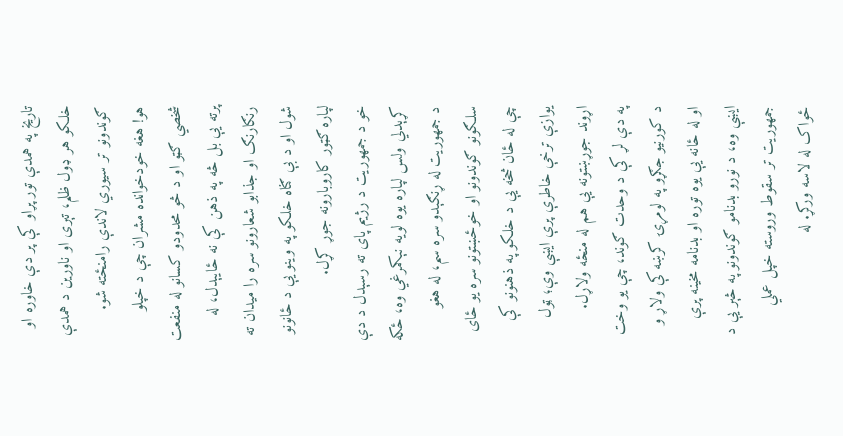تاریخ په همدې تور پړاو کې پر دې خاوره او خلکو هر ډول ظلم، تېری او ناورین د همدې ګوندونو تر سیوري لاندې رامنځته شو.
هو! هغه خودخوانده مشران چې د خپلو شخصي ګټو او د څو محدودو کسانو له منفعت پرته یې بل څه په ذهن کې نه ځایېدل، له رنګارنګ او جذابو شعارونو سره را میدان ته شول او د بې ګناه خلکو په وینو یې د ځانونو لپاره ګټور کاروبارونه جوړ کړل.
خو د جمهوریت د رژیم پای ته رسېدل د دې کړېدلي ولس لپاره یوه لویه نېکمرغي وه، ځکه د جمهوریت له ړنګېدو سره سم، له هغو سلګونو ګوندونو او خوځښتونو سره یو ځای چې له ځان څخه یې د خلکو په ذهنونو کې یوازې ترخې خاطرې پرې ایښې وې؛ ټول اړوند جوړښتونه یې هم له منځه ولاړل.
په دې لړ کې د وحدت ګوند، چې یو وخت د کورنیو جګړو په لومړۍ کرښه کې ولاړ و او له ځانه یې یوه توره او بدنامه مخینه پرې ایښې وه، د نورو بدنامو ګوندونو په څېر یې د جمهوریت تر سقوط وروسته خپل عملي ځواک له لاسه ورکړ. له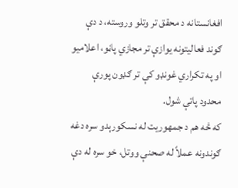افغانستانه د محقق تر وتلو وروسته، د دې ګوند فعالیتونه یوازې تر مجازي پاڼو، اعلامیو او په تکراري غونډو کې تر ګډون پورې محدود پاتې شول.
که څه هم د جمهوریت له نسکورېدو سره دغه ګوندونه عملاً له صحنې ووتل، خو سره له دې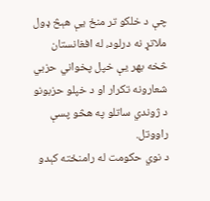چې د خلکو تر منځ یې هېڅ ډول ملاتړ نه درلود، له افغانستان څخه بهر یې خپل پخواني حزبي شعارونه تکرار او د خپلو حزبونو د ژوندي ساتلو په هڅو پسې راووتل.
د نوي حکومت له رامنځته کېدو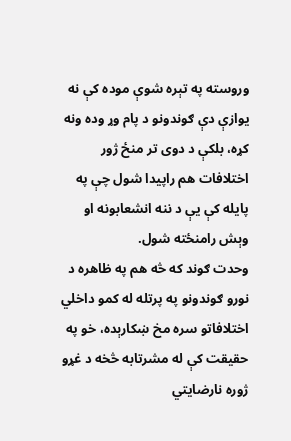وروسته په تېره شوې موده کې نه یوازې دې ګوندونو د پام وړ وده ونه کړه، بلکې د دوی تر منځ ژور اختلافات هم راپیدا شول چې په پایله کې یې د ننه انشعابونه او وېش رامنځته شول.
وحدت ګوند که څه هم په ظاهره د نورو ګوندونو په پرتله له کمو داخلي اختلافاتو سره مخ ښکارېده، خو په حقیقت کې له مشرتابه څخه د غړو ژوره نارضایتي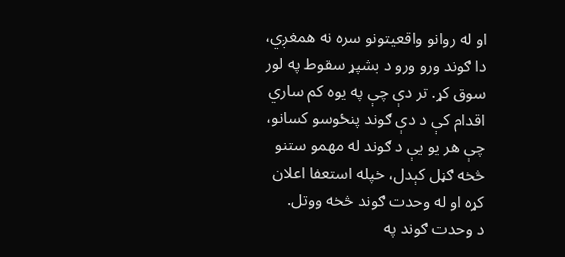او له روانو واقعیتونو سره نه همغږي، دا ګوند ورو ورو د بشپړ سقوط په لور سوق کړ. تر دې چې په یوه کم ساري اقدام کې د دې ګوند پنځوسو کسانو، چې هر یو یې د ګوند له مهمو ستنو څخه ګڼل کېدل، خپله استعفا اعلان کړه او له وحدت ګوند څخه ووتل.
د وحدت ګوند په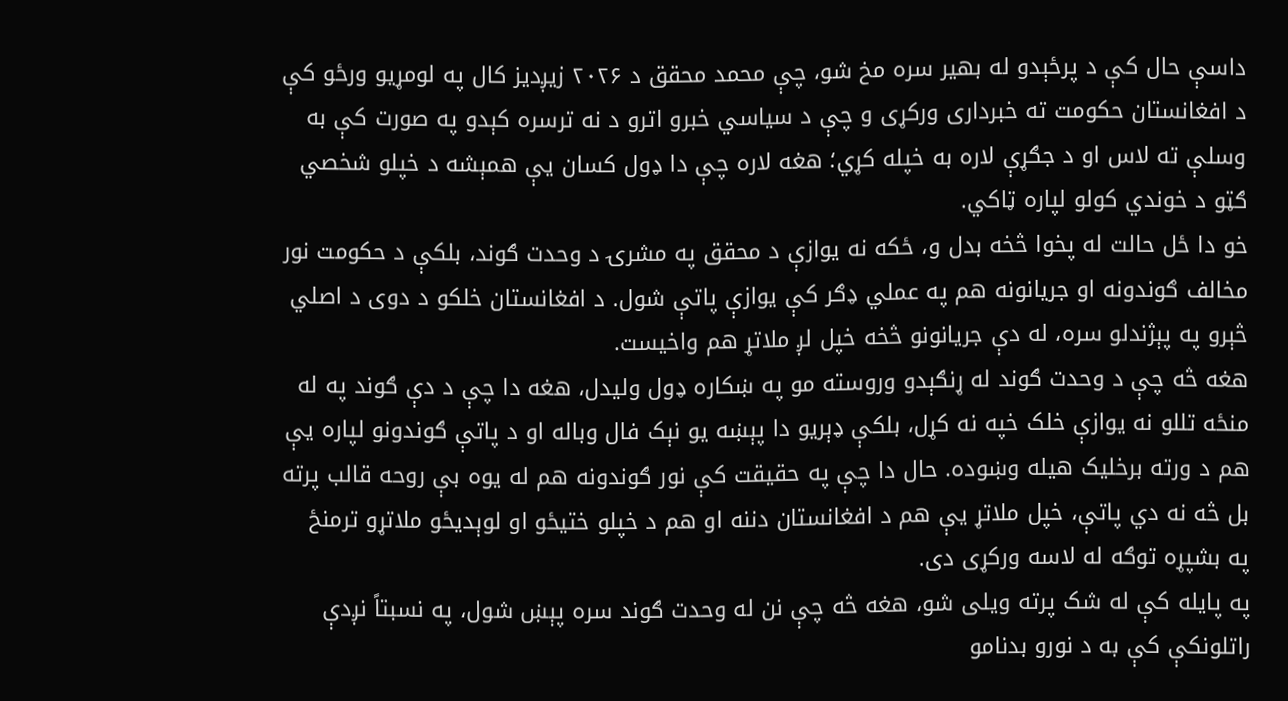داسې حال کې د پرځېدو له بهیر سره مخ شو، چې محمد محقق د ۲۰۲۶ زیږدیز کال په لومړیو ورځو کې د افغانستان حکومت ته خبرداری ورکړی و چې د سیاسي خبرو اترو د نه ترسره کېدو په صورت کې به وسلې ته لاس او د جګړې لاره به خپله کړي؛ هغه لاره چې دا ډول کسان یې همېشه د خپلو شخصي ګټو د خوندي کولو لپاره ټاکي.
خو دا ځل حالت له پخوا څخه بدل و، ځکه نه یوازې د محقق په مشرۍ د وحدت ګوند، بلکې د حکومت نور مخالف ګوندونه او جریانونه هم په عملي ډګر کې یوازې پاتې شول. د افغانستان خلکو د دوی د اصلي څېرو په پېژندلو سره، له دې جریانونو څخه خپل لږ ملاتړ هم واخیست.
هغه څه چې د وحدت ګوند له ړنګېدو وروسته مو په ښکاره ډول ولیدل، هغه دا چې د دې ګوند په له منځه تللو نه یوازې خلک خپه نه کړل، بلکې ډېریو دا پېښه یو نېک فال وباله او د پاتې ګوندونو لپاره یې هم د ورته برخلیک هیله وښوده. حال دا چې په حقیقت کې نور ګوندونه هم له یوه بې روحه قالب پرته بل څه نه دي پاتې، خپل ملاتړ یې هم د افغانستان دننه او هم د خپلو ختیځو او لوېدیځو ملاتړو ترمنځ په بشپړه توګه له لاسه ورکړی دی.
په پایله کې له شک پرته ویلی شو، هغه څه چې نن له وحدت ګوند سره پېښ شول، په نسبتاً نږدې راتلونکې کې به د نورو بدنامو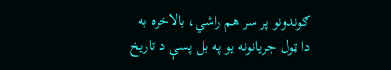ګوندونو پر سر هم راشي، بالاخره به دا ټول جریانونه یو په بل پسې د تاریخ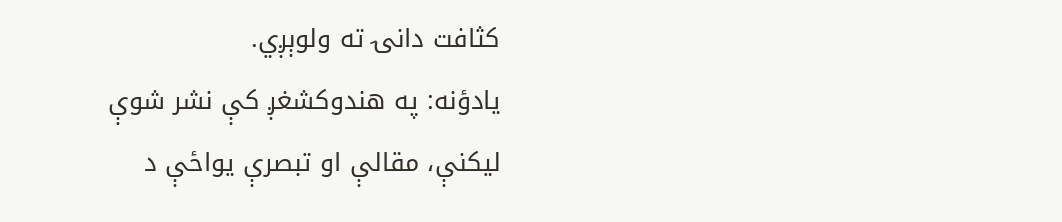کثافت دانۍ ته ولوېږي.
یادؤنه: په هندوکشغږ کې نشر شوې لیکنې، مقالې او تبصرې یواځې د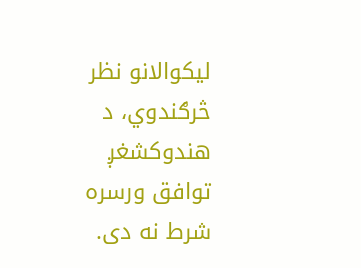لیکوالانو نظر څرګندوي، د هندوکشغږ توافق ورسره شرط نه دی.